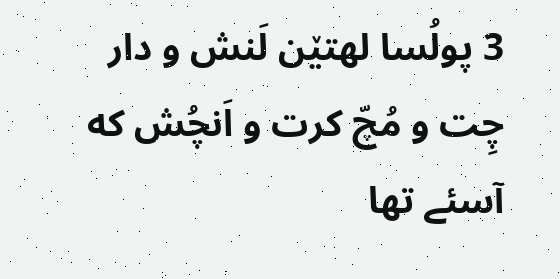3 پولُسا لهتێن لَنش و دار چِت و مُچّ کرت و اَنچُش که آسئے تها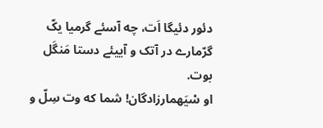دئور دئیگا اَت، چه آسئے گرمیا یکّ گرّمارے در آتک و آییئے دستا مَنگَل بوت.
او سْیَهمارزادگان! شما که وت سِلّ و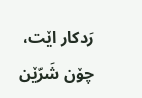رَدکار اێت، چۆن شَرّێن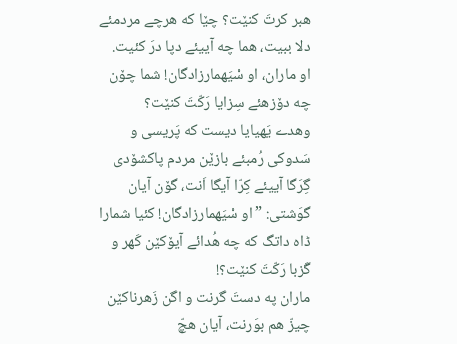هبر کرتَ کنێت؟ چێا که هرچے مردمئے دلا ببیت، هما چه آییئے دپا درَ کئیت.
او ماران، او سْیَهمارزادگان! شما چۆن چه دۆزهئے سِزایا رَکّتَ کنێت؟
وهدے یَهیایا دیست که پَریسی و سَدوکی رُمبئے بازێن مردم پاکشۆدی گِرَگا آییئے کِرّا آیگا اَنت، گۆن آیان گوَشتی: ”او سْیَهمارزادگان! کئیا شمارا ڈاه داتگ که چه هُدائے آیۆکێن کَهر و گَزبا رَکّتَ کنێت؟!
ماران په دستَ گرنت و اگن زَهرناکێن چیزّ هم بوَرنت، آیان هچّ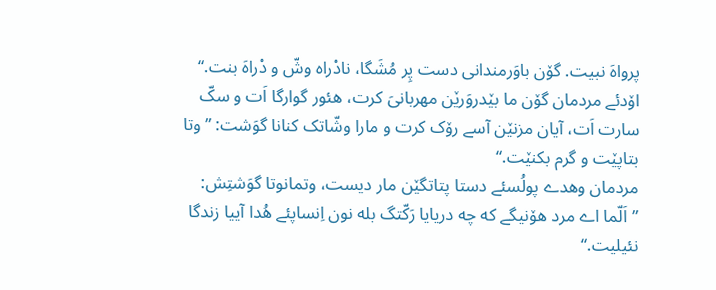پرواهَ نبیت. گۆن باوَرمندانی دست پِر مُشَگا، نادْراه وشّ و دْراهَ بنت.“
اۆدئے مردمان گۆن ما بێدروَرێن مهربانیَ کرت، هئور گوارگا اَت و سکّ سارت اَت، آیان مزنێن آسے رۆک کرت و مارا وشّاتک کنانا گوَشت: ”وتا بتاپێت و گرم بکنێت.“
مردمان وهدے پولُسئے دستا پتاتگێن مار دیست، وتمانوتا گوَشتِش: ”اَلّما اے مرد هۆنیگے که چه دریایا رَکّتگ بله نون اِنساپئے هُدا آییا زندگا نئیلیت.“